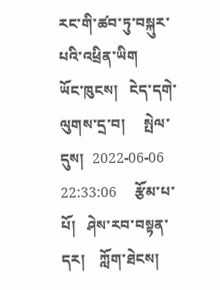རང་གི་ཚབ་ཏུ་བསྐུར་པའི་འཕྲིན་ཡིག
ཡོང་ཁུངས།   ངེད་དགེ་ལུགས་དྲ་བ།     སྤེལ་དུས།  2022-06-06 22:33:06     རྩོམ་པ་པོ།   ཤེས་རབ་བསྟན་དར།    ཀློག་ཐེངས།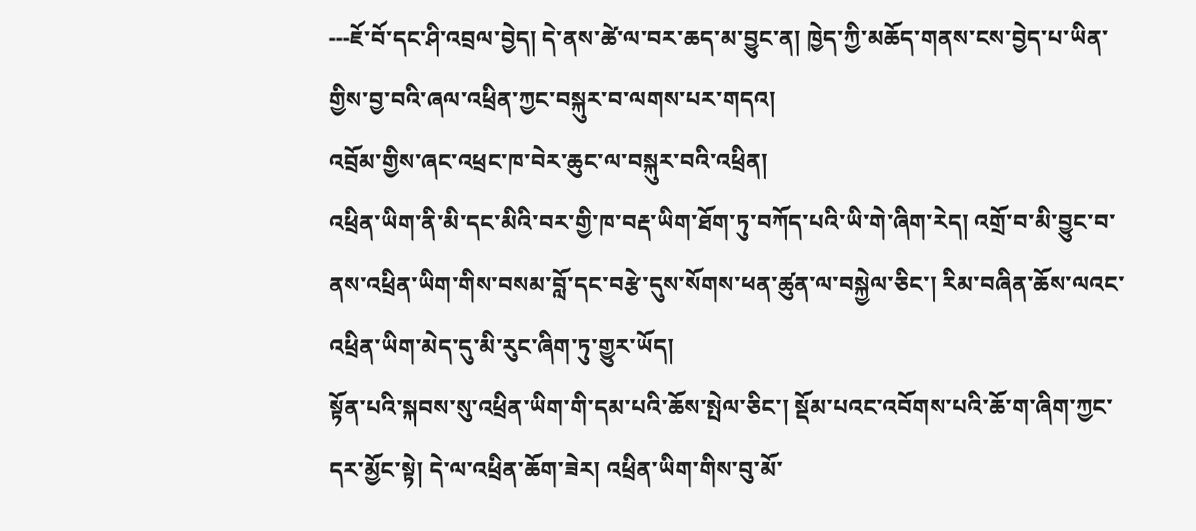---ཇོ་བོ་དང་ཤི་འབྲལ་བྱེད། དེ་ནས་ཚེ་ལ་བར་ཆད་མ་བྱུང་ན། ཁྱེད་ཀྱི་མཆོད་གནས་ངས་བྱེད་པ་ཡིན་གྱིས་བྱ་བའི་ཞལ་འཕྲིན་ཀྱང་བསྐུར་བ་ལགས་པར་གདའ།
འབྲོམ་གྱིས་ཞང་འཕྲང་ཁ་བེར་ཆུང་ལ་བསྐུར་བའི་འཕྲིན།
འཕྲིན་ཡིག་ནི་མི་དང་མིའི་བར་གྱི་ཁ་བརྡ་ཡིག་ཐོག་ཏུ་བཀོད་པའི་ཡི་གེ་ཞིག་རེད། འགྲོ་བ་མི་བྱུང་བ་ནས་འཕྲིན་ཡིག་གིས་བསམ་བློ་དང་བརྩེ་དུས་སོགས་ཕན་ཚུན་ལ་བསྐྱེལ་ཅིང་། རིམ་བཞིན་ཆོས་ལའང་འཕྲིན་ཡིག་མེད་དུ་མི་རུང་ཞིག་ཏུ་གྱུར་ཡོད།
སྟོན་པའི་སྐབས་སུ་འཕྲིན་ཡིག་གི་དམ་པའི་ཆོས་སྤེལ་ཅིང་། སྡོམ་པའང་འབོགས་པའི་ཆོ་ག་ཞིག་ཀྱང་དར་མྱོང་སྟེ། དེ་ལ་འཕྲིན་ཆོག་ཟེར། འཕྲིན་ཡིག་གིས་བུ་མོ་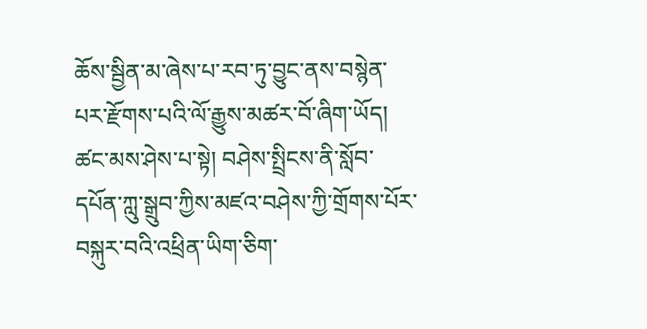ཆོས་སྦྱིན་མ་ཞེས་པ་རབ་ཏུ་བྱུང་ནས་བསྙེན་པར་རྫོགས་པའི་ལོ་རྒྱུས་མཚར་བོ་ཞིག་ཡོད།
ཚང་མས་ཤེས་པ་སྟེ། བཤེས་སྤྲིངས་ནི་སློབ་དཔོན་ཀླུ་སྒྲུབ་ཀྱིས་མཛའ་བཤེས་ཀྱི་གྲོགས་པོར་བསྐུར་བའི་འཕྲིན་ཡིག་ཅིག་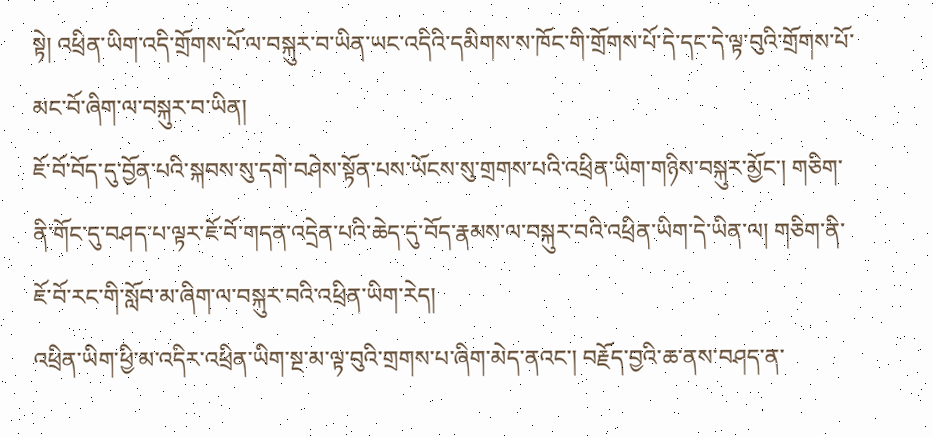སྟེ། འཕྲིན་ཡིག་འདི་གྲོགས་པོ་ལ་བསྐུར་བ་ཡིན་ཡང་འདིའི་དམིགས་ས་ཁོང་གི་གྲོགས་པོ་དེ་དང་དེ་ལྟ་བུའི་གྲོགས་པོ་མང་བོ་ཞིག་ལ་བསྐུར་བ་ཡིན།
ཇོ་བོ་བོད་དུ་བྱོན་པའི་སྐབས་སུ་དགེ་བཤེས་སྟོན་པས་ཡོངས་སུ་གྲགས་པའི་འཕྲིན་ཡིག་གཉིས་བསྐུར་མྱོང་། གཅིག་ནི་གོང་དུ་བཤད་པ་ལྟར་ཇོ་བོ་གདན་འདྲེན་པའི་ཆེད་དུ་བོད་རྣམས་ལ་བསྐུར་བའི་འཕྲིན་ཡིག་དེ་ཡིན་ལ། གཅིག་ནི་ཇོ་བོ་རང་གི་སློབ་མ་ཞིག་ལ་བསྐུར་བའི་འཕྲིན་ཡིག་རེད།
འཕྲིན་ཡིག་ཕྱི་མ་འདིར་འཕྲིན་ཡིག་སྔ་མ་ལྟ་བུའི་གྲགས་པ་ཞིག་མེད་ནའང་། བརྗོད་བྱའི་ཆ་ནས་བཤད་ན་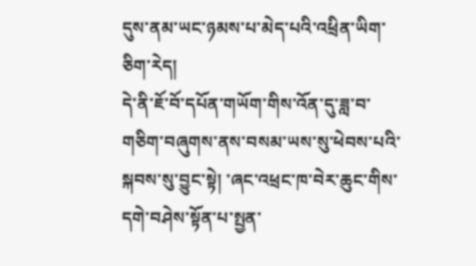དུས་ནམ་ཡང་ཉམས་པ་མེད་པའི་འཕྲིན་ཡིག་ཅིག་རེད།
དེ་ནི་ཇོ་བོ་དཔོན་གཡོག་གིས་འོན་དུ་ཟླ་བ་གཅིག་བཞུགས་ནས་བསམ་ཡས་སུ་ཕེབས་པའི་སྐབས་སུ་བྱུང་སྟེ། ་ཞང་འཕྲང་ཁ་བེར་ཆུང་གིས་དགེ་བཤེས་སྟོན་པ་སྤྱན་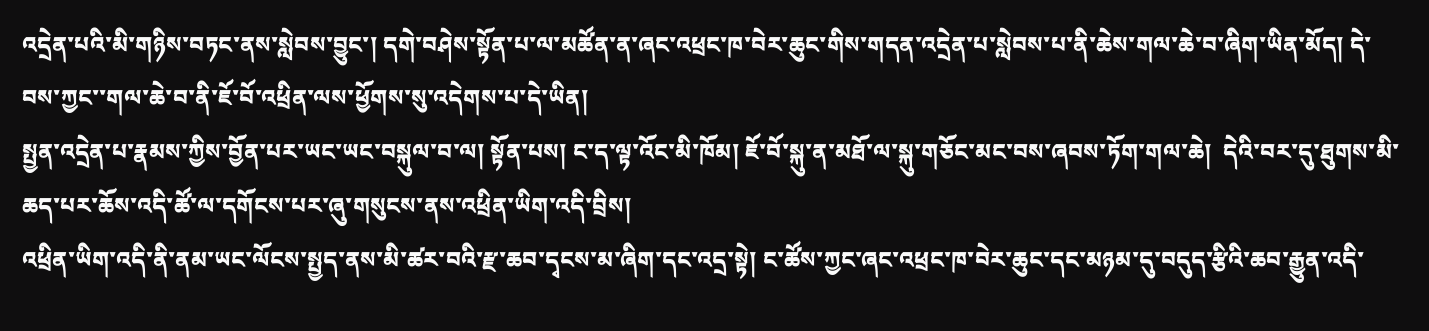འདྲེན་པའི་མི་གཉིས་བཏང་ནས་སླེབས་བྱུང་། དགེ་བཤེས་སྟོན་པ་ལ་མཚོན་ན་ཞང་འཕྲང་ཁ་བེར་ཆུང་གིས་གདན་འདྲེན་པ་སླེབས་པ་ནི་ཆེས་གལ་ཆེ་བ་ཞིག་ཡིན་མོད། དེ་བས་ཀྱང་་གལ་ཆེ་བ་ནི་ཇོ་བོ་འཕྲིན་ལས་ཕྱོགས་སུ་འདེགས་པ་དེ་ཡིན།
སྤྱན་འདྲེན་པ་རྣམས་ཀྱིས་བྱོན་པར་ཡང་ཡང་བསྐུལ་བ་ལ། སྟོན་པས། ང་ད་ལྟ་འོང་མི་ཁོམ། ཇོ་བོ་སྐུ་ན་མཐོ་ལ་སྐུ་གཅོང་མང་བས་ཞབས་ཏོག་གལ་ཆེ།  དེའི་བར་དུ་ཐུགས་མི་ཆད་པར་ཆོས་འདི་ཚོ་ལ་དགོངས་པར་ཞུ་གསུངས་ནས་འཕྲིན་ཡིག་འདི་བྲིས།
འཕྲིན་ཡིག་འདི་ནི་ནམ་ཡང་ལོངས་སྤྱད་ནས་མི་ཚར་བའི་རྫ་ཆབ་དྭངས་མ་ཞིག་དང་འདྲ་སྟེ། ང་ཚོས་ཀྱང་ཞང་འཕྲང་ཁ་བེར་ཆུང་དང་མཉམ་དུ་བདུད་རྩིའི་ཆབ་རྒྱུན་འདི་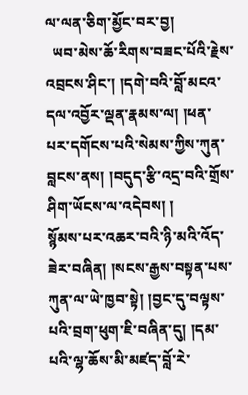ལ་ལན་ཅིག་མྱོང་བར་བྱ།
  ཡབ་མེས་ཆོ་རིགས་བཟང་པོའི་རྗེས་འབྲངས་ཤིང་། །དགེ་བའི་བློ་མངའ་དལ་འབྱོར་ལྡན་རྣམས་ལ། །ཕན་པར་དགོངས་པའི་སེམས་ཀྱིས་ཀུན་བླངས་ནས། །བདུད་རྩི་འདྲ་བའི་གྲོས་ཤིག་ཡོངས་ལ་འདེབས། །
སྙོམས་པར་འཆར་བའི་ཉི་མའི་འོད་ཟེར་བཞིན། །སངས་རྒྱས་བསྟན་པས་ཀུན་ལ་ཡེ་ཁྱབ་སྟེ། །བྱང་དུ་བལྟས་པའི་བྲག་ཕུག་ཇི་བཞིན་དུ། །དམ་པའི་ལྷ་ཆོས་མི་མཛད་བློ་རེ་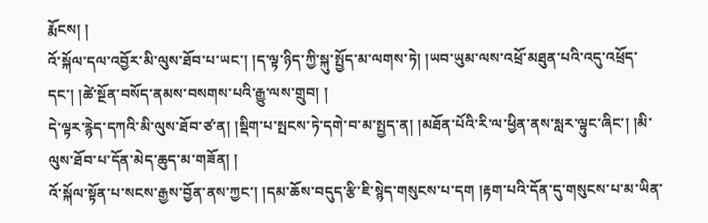རྨོངས། །
འོ་སྐོལ་དལ་འབྱོར་མི་ལུས་ཐོབ་པ་ཡང་། །ད་ལྟ་ཉིད་ཀྱི་སྐུ་སྤྱོད་མ་ལགས་ཏེ། །ཡབ་ཡུམ་ལས་འཕྲོ་མཐུན་པའི་འདུ་འཕྲོད་དང་། །ཚེ་སྔོན་བསོད་ནམས་བསགས་པའི་རྒྱུ་ལས་གྲུབ། །
དེ་ལྟར་རྙེད་དཀའི་མི་ལུས་ཐོབ་ཙ་ན། །སྡིག་པ་སྤངས་ཏེ་དགེ་བ་མ་སྤྱད་ན། །མཐོན་པོའི་རི་ལ་ཕྱིན་ནས་སླར་ལྟུང་ཞིང་། །མི་ལུས་ཐོབ་པ་དོན་མེད་ཆུད་མ་གཟོན། །
འོ་སྐོལ་སྟོན་པ་སངས་རྒྱས་བྱོན་ནས་ཀྱང་། །དམ་ཆོས་བདུད་རྩི་ཇི་སྙེད་གསུངས་པ་དག །རྟག་པའི་དོན་དུ་གསུངས་པ་མ་ཡིན་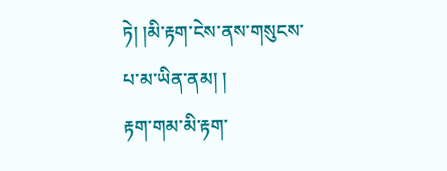ཏེ། །མི་རྟག་ངེས་ནས་གསུངས་པ་མ་ཡིན་ནམ། །
རྟག་གམ་མི་རྟག་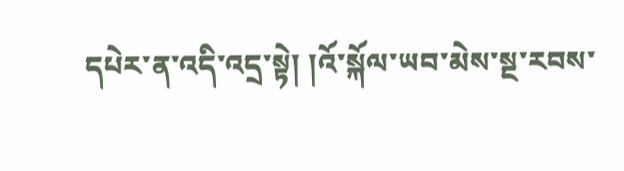དཔེར་ན་འདི་འདྲ་སྟེ། །འོ་སྐོལ་ཡབ་མེས་སྔ་རབས་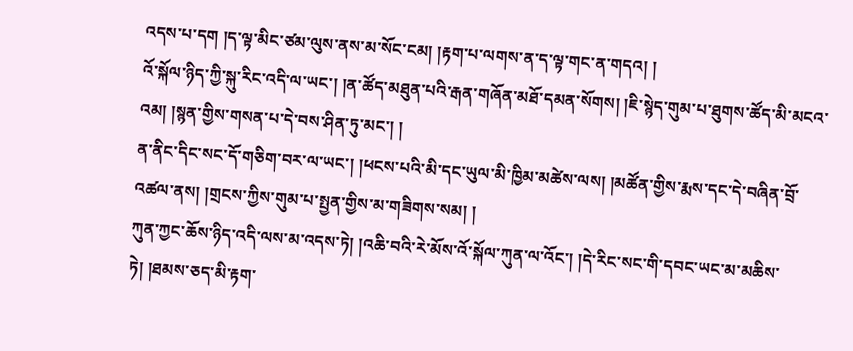འདས་པ་དག །ད་ལྟ་མིང་ཙམ་ལུས་ནས་མ་སོང་ངམ། །རྟག་པ་ལགས་ན་ད་ལྟ་གང་ན་གདའ། །
འོ་སྐོལ་ཉིད་ཀྱི་སྐུ་རིང་འདི་ལ་ཡང་། །ན་ཚོད་མཐུན་པའི་རྒན་གཞོན་མཐོ་དམན་སོགས། །ཇི་སྙེད་གུམ་པ་ཐུགས་ཚོད་མི་མངའ་འམ། །སྙན་གྱིས་གསན་པ་དེ་བས་ཤིན་ཏུ་མང་། །
ན་ནིང་དིང་སང་དོ་གཅིག་བར་ལ་ཡང་། །ཕངས་པའི་མི་དང་ཡུལ་མི་ཁྱིམ་མཚེས་ལས། །མཚོན་གྱིས་རྨས་དང་དེ་བཞིན་བྲོ་འཚལ་ནས། །གྲངས་ཀྱིས་གུམ་པ་སྤྱན་གྱིས་མ་གཟིགས་སམ། །
ཀུན་ཀྱང་ཆོས་ཉིད་འདི་ལས་མ་འདས་ཏེ། །འཆི་བའི་རེ་མོས་འོ་སྐོལ་ཀུན་ལ་འོང་། །དེ་རིང་སང་གི་དབང་ཡང་མ་མཆིས་ཏེ། །ཐམས་ཅད་མི་རྟག་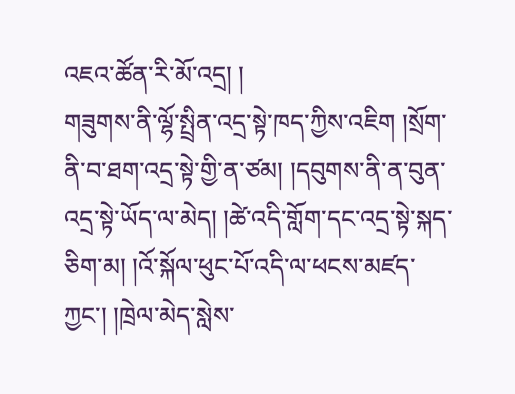འཇའ་ཚོན་རི་མོ་འདྲ། །
གཟུགས་ནི་ལྷོ་སྤྲིན་འདྲ་སྟེ་ཁད་ཀྱིས་འཇིག །སྲོག་ནི་བ་ཐག་འདྲ་སྟེ་གྱི་ན་ཙམ། །དབུགས་ནི་ན་བུན་འདྲ་སྟེ་ཡོད་ལ་མེད། །ཚེ་འདི་གློག་དང་འདྲ་སྟེ་སྐད་ཅིག་མ། །འོ་སྐོལ་ཕུང་པོ་འདི་ལ་ཕངས་མཛད་ཀྱང་། །ཁྲེལ་མེད་སླེས་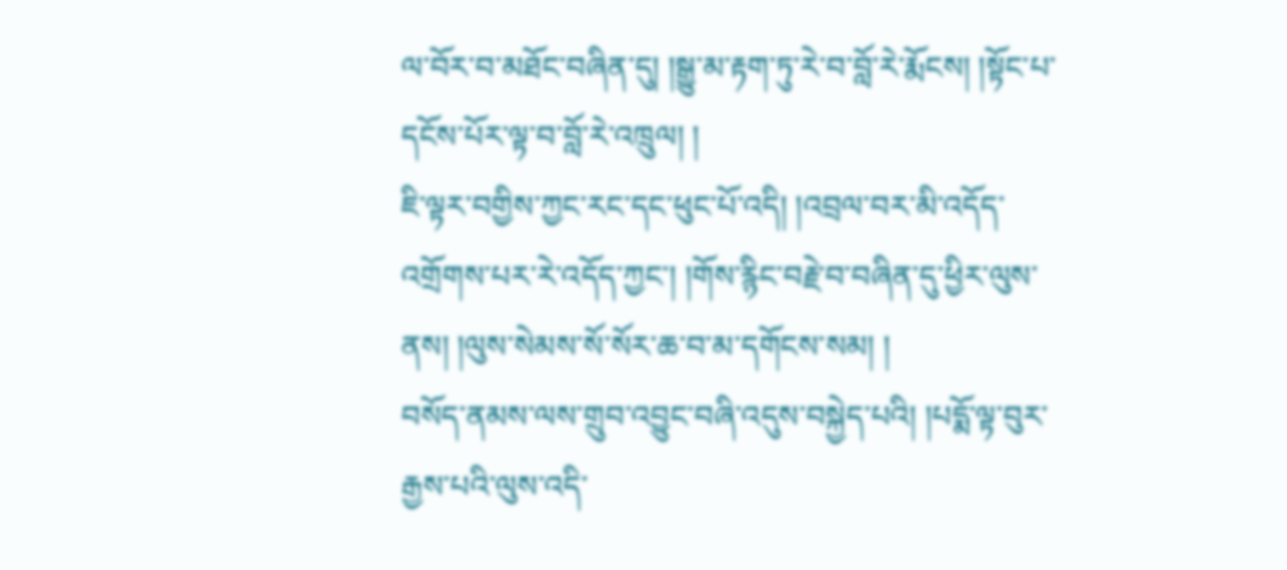ལ་བོར་བ་མཐོང་བཞིན་དུ། །སྒྱུ་མ་རྟག་ཏུ་རེ་བ་བློ་རེ་རྨོངས། །སྟོང་པ་དངོས་པོར་ལྟ་བ་བློ་རེ་འཁྲུལ། །
ཇི་ལྟར་བགྱིས་ཀྱང་རང་དང་ཕུང་པོ་འདི། །འབྲལ་བར་མི་འདོད་འགྲོགས་པར་རེ་འདོད་ཀྱང་། །གོས་རྙིང་བརྗེ་བ་བཞིན་དུ་ཕྱིར་ལུས་ནས། །ལུས་སེམས་སོ་སོར་ཆ་བ་མ་དགོངས་སམ། །
བསོད་ནམས་ལས་གྲུབ་འབྱུང་བཞི་འདུས་བསྐྱེད་པའི། །པདྨོ་ལྟ་བུར་རྒྱས་པའི་ལུས་འདི་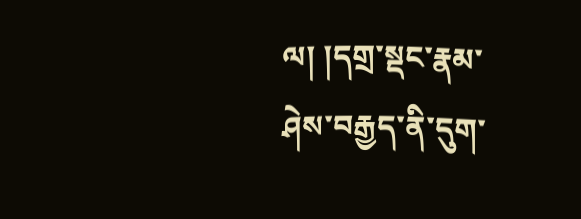ལ། །དགྲ་སྡང་རྣམ་ཤེས་བརྒྱད་ནི་དུག་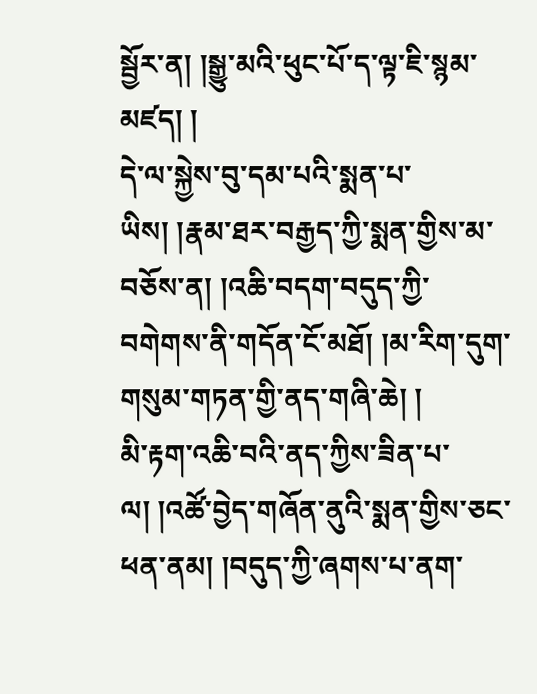སྦྱོར་ན། །སྒྱུ་མའི་ཕུང་པོ་ད་ལྟ་ཇི་སྙམ་མཛད། །
དེ་ལ་སྐྱེས་བུ་དམ་པའི་སྨན་པ་ཡིས། །རྣམ་ཐར་བརྒྱད་ཀྱི་སྨན་གྱིས་མ་བཅོས་ན། །འཆི་བདག་བདུད་ཀྱི་བགེགས་ནི་གདོན་ངོ་མཐོ། །མ་རིག་དུག་གསུམ་གཏན་གྱི་ནད་གཞི་ཆེ། །
མི་རྟག་འཆི་བའི་ནད་ཀྱིས་ཟིན་པ་ལ། །འཚོ་བྱེད་གཞོན་ནུའི་སྨན་གྱིས་ཅང་ཕན་ནམ། །བདུད་ཀྱི་ཞགས་པ་ནག་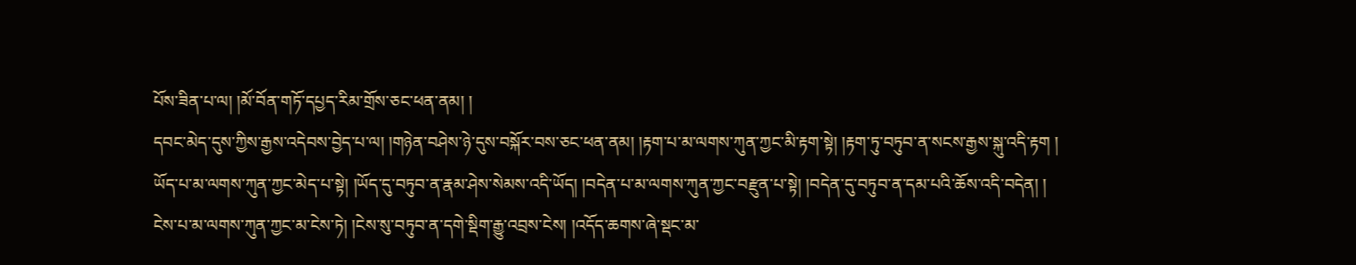པོས་ཟིན་པ་ལ། །མོ་བོན་གཏོ་དཔྱད་རིམ་གྲོས་ཅང་ཕན་ནམ། །
དབང་མེད་དུས་ཀྱིས་རྒྱས་འདེབས་བྱེད་པ་ལ། །གཉེན་བཤེས་ཉེ་དུས་བསྐོར་བས་ཅང་ཕན་ནམ། །རྟག་པ་མ་ལགས་ཀུན་ཀྱང་མི་རྟག་སྟེ། །རྟག་ཏུ་བཏུབ་ན་སངས་རྒྱས་སྐུ་འདི་རྟག །
ཡོད་པ་མ་ལགས་ཀུན་ཀྱང་མེད་པ་སྟེ། །ཡོད་དུ་བཏུབ་ན་རྣམ་ཤེས་སེམས་འདི་ཡོད། །བདེན་པ་མ་ལགས་ཀུན་ཀྱང་བརྫུན་པ་སྟེ། །བདེན་དུ་བཏུབ་ན་དམ་པའི་ཆོས་འདི་བདེན། །
ངེས་པ་མ་ལགས་ཀུན་ཀྱང་མ་ངེས་ཏེ། །ངེས་སུ་བཏུབ་ན་དགེ་སྡིག་རྒྱུ་འབྲས་ངེས། །འདོད་ཆགས་ཞེ་སྡང་མ་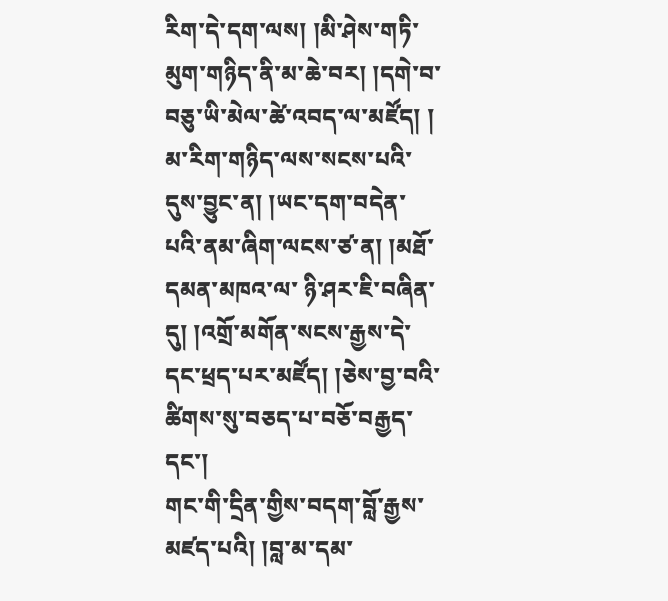རིག་དེ་དག་ལས། །མི་ཤེས་གཏི་མུག་གཉིད་ནི་མ་ཆེ་བར། །དགེ་བ་བཅུ་ཡི་མེལ་ཚེ་འབད་ལ་མཛོད། །
མ་རིག་གཉིད་ལས་སངས་པའི་དུས་བྱུང་ན། །ཡང་དག་བདེན་པའི་ནམ་ཞིག་ལངས་ཙ་ན། །མཐོ་དམན་མཁའ་ལ་ ཉི་ཤར་ཇི་བཞིན་དུ། །འགྲོ་མགོན་སངས་རྒྱས་དེ་དང་ཕྲད་པར་མཛོད། །ཅེས་བྱ་བའི་ཚིགས་སུ་བཅད་པ་བཅོ་བརྒྱད་དང་།
གང་གི་དྲིན་གྱིས་བདག་བློ་རྒྱས་མཛད་པའི། །བླ་མ་དམ་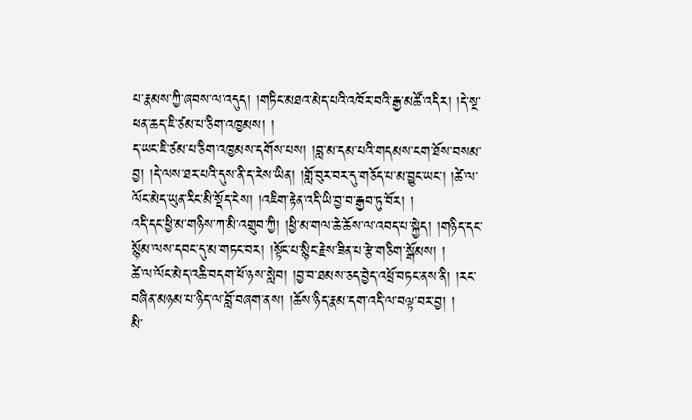པ་རྣམས་ཀྱི་ཞབས་ལ་འདུད། །གཏིང་མཐའ་མེད་པའི་འཁོར་བའི་རྒྱ་མཚོ་འདིར། །དེ་སྔ་ཕན་ཆད་ཇི་ཙམ་པ་ཅིག་འཁྱམས། །
ད་ཡང་ཇི་ཙམ་པ་ཅིག་འཁྱམས་དགོས་པས། །བླ་མ་དམ་པའི་གདམས་ངག་ཐོས་བསམ་བྱ། །དེ་ལས་ཐར་པའི་དུས་ནི་ད་རེས་ཡིན། །གློ་བུར་བར་དུ་གཅོད་པ་མ་བྱུང་ཡང་། །ཚེ་ལ་ལོང་མེད་ཡུན་རིང་མི་སྡོད་ངེས། །འཇིག་རྟེན་འདི་ཡི་བྱ་བ་རྒྱབ་ཏུ་བོར། །
འདི་དང་ཕྱི་མ་གཉིས་ཀ་མི་འགྲུབ་ཀྱི། །ཕྱི་མ་གལ་ཆེ་ཆོས་ལ་འབད་པ་སྐྱེད། །གཉིད་དང་སྙོམ་ལས་དབང་དུ་མ་གཏང་བར། །སྟོང་པ་སྙིང་རྗེས་ཟིན་པ་རྩེ་གཅིག་སྒོམས། །
ཚེ་ལ་ལོང་མེད་འཆི་བདག་ཕོ་ཉས་སླེབ། །བྱ་བ་ཐམས་ཅད་བྱེད་འཕྲོ་བཏང་ནས་ནི། །རང་བཞིན་མཉམ་པ་ཉིད་ལ་བློ་བཞག་ནས། །ཆོས་ཉིད་རྣམ་དག་འདི་ལ་བལྟ་བར་བྱ། །
མི་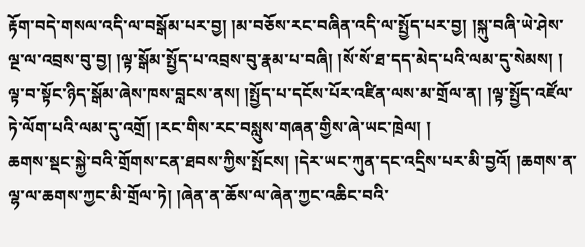རྟོག་བདེ་གསལ་འདི་ལ་བསྒོམ་པར་བྱ། །མ་བཅོས་རང་བཞིན་འདི་ལ་སྤྱོད་པར་བྱ། །སྐུ་བཞི་ཡེ་ཤེས་ལྔ་ལ་འབྲས་བུ་བྱ། །ལྟ་སྒོམ་སྤྱོད་པ་འབྲས་བུ་རྣམ་པ་བཞི། །སོ་སོ་ཐ་དད་མེད་པའི་ལམ་དུ་སེམས། །
ལྟ་བ་སྟོང་ཉིད་སྒོམ་ཞེས་ཁས་བླངས་ནས། །སྤྱོད་པ་དངོས་པོར་འཛིན་ལས་མ་གྲོལ་ན། །ལྟ་སྤྱོད་འཛོལ་ཏེ་ལོག་པའི་ལམ་དུ་འགྲོ། །རང་གིས་རང་བསླུས་གཞན་གྱིས་ཞེ་ཡང་ཁྲེལ། །
ཆགས་སྡང་སྐྱེ་བའི་གྲོགས་ངན་ཐབས་ཀྱིས་སྤོངས། །དེར་ཡང་ཀུན་དང་འདྲིས་པར་མི་བྱའོ། །ཆགས་ན་ལྷ་ལ་ཆགས་ཀྱང་མི་གྲོལ་ཏེ། །ཞེན་ན་ཆོས་ལ་ཞེན་ཀྱང་འཆིང་བའི་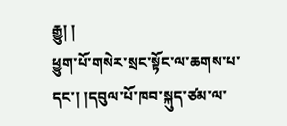རྒྱུ། །
ཕྱུག་པོ་གསེར་སྲང་སྟོང་ལ་ཆགས་པ་དང་། །དབུལ་པོ་ཁབ་སྐུད་ཙམ་ལ་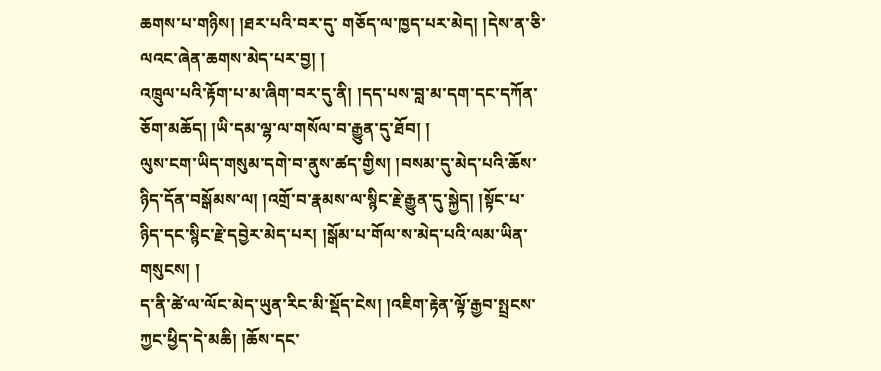ཆགས་པ་གཉིས། །ཐར་པའི་བར་དུ་ གཅོད་ལ་ཁྱད་པར་མེད། །དེས་ན་ཅི་ལའང་ཞེན་ཆགས་མེད་པར་བྱ། །
འཁྲུལ་པའི་རྟོག་པ་མ་ཞིག་བར་དུ་ནི། །དད་པས་བླ་མ་དག་དང་དཀོན་ཅོག་མཆོད། །ཡི་དམ་ལྷ་ལ་གསོལ་བ་རྒྱུན་དུ་ཐོབ། །
ལུས་ངག་ཡིད་གསུམ་དགེ་བ་ནུས་ཚད་གྱིས། །བསམ་དུ་མེད་པའི་ཆོས་ཉིད་དོན་བསྒོམས་ལ། །འགྲོ་བ་རྣམས་ལ་སྙིང་རྗེ་རྒྱུན་དུ་སྐྱེད། །སྟོང་པ་ཉིད་དང་སྙིང་རྗེ་དབྱེར་མེད་པར། །སྒོམ་པ་གོལ་ས་མེད་པའི་ལམ་ཡིན་གསུངས། །
ད་ནི་ཚེ་ལ་ལོང་མེད་ཡུན་རིང་མི་སྡོད་ངེས། །འཇིག་རྟེན་ལྟོ་རྒྱབ་སྤྲངས་ཀྱང་ཕྱིད་དེ་མཆི། །ཆོས་དང་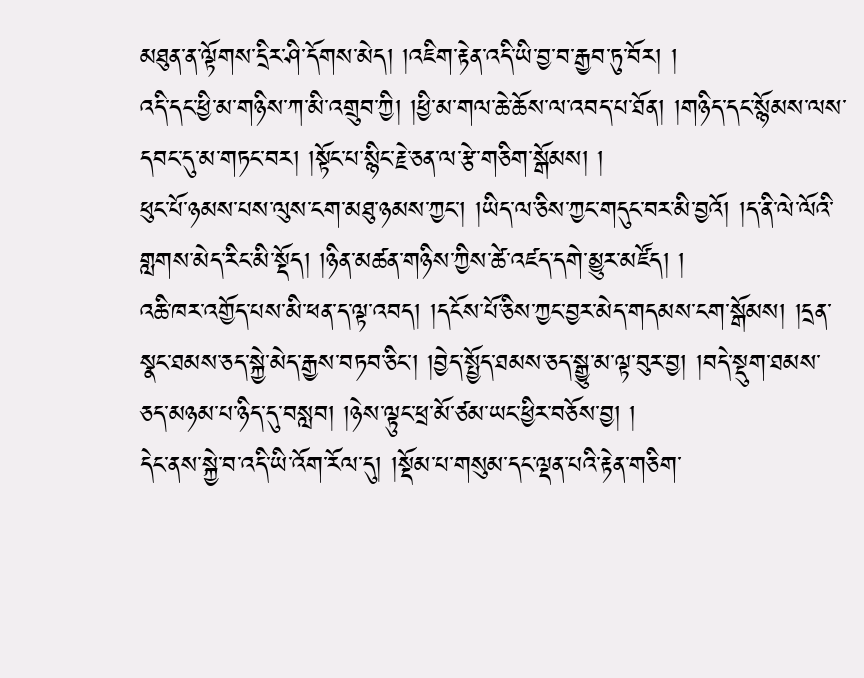མཐུན་ན་ལྟོགས་དྲིར་ཤི་དོགས་མེད། །འཇིག་རྟེན་འདི་ཡི་བྱ་བ་རྒྱབ་ཏུ་བོར། །
འདི་དང་ཕྱི་མ་གཉིས་ཀ་མི་འགྲུབ་ཀྱི། །ཕྱི་མ་གལ་ཆེ་ཆོས་ལ་འབད་པ་ཐོན། །གཉིད་དང་སྙོམས་ལས་དབང་དུ་མ་གཏང་བར། །སྟོང་པ་སྙིང་རྗེ་ཅན་ལ་རྩེ་གཅིག་སྒོམས། །
ཕུང་པོ་ཉམས་པས་ལུས་ངག་མཐུ་ཉམས་ཀྱང་། །ཡིད་ལ་ཅིས་ཀྱང་གདུང་བར་མི་བྱའོ། །ད་ནི་ལེ་ལོའི་གླགས་མེད་རིང་མི་སྡོད། །ཉིན་མཚན་གཉིས་ཀྱིས་ཚེ་འཛད་དགེ་མྱུར་མཛོད། །
འཆི་ཁར་འགྱོད་པས་མི་ཕན་ད་ལྟ་འབད། །དངོས་པོ་ཅིས་ཀྱང་བྱར་མེད་གདམས་ངག་སྒོམས། །དྲན་སྣང་ཐམས་ཅད་སྐྱེ་མེད་རྒྱས་བཏབ་ཅིང་། །བྱེད་སྤྱོད་ཐམས་ཅད་སྒྱུ་མ་ལྟ་བུར་བྱ། །བདེ་སྡུག་ཐམས་ཅད་མཉམ་པ་ཉིད་དུ་བསླབ། །ཉེས་ལྟུང་ཕྲ་མོ་ཙམ་ཡང་ཕྱིར་བཅོས་བྱ། །
དེང་ནས་སྐྱེ་བ་འདི་ཡི་འོག་རོལ་དུ། །སྡོམ་པ་གསུམ་དང་ལྡན་པའི་རྟེན་གཅིག་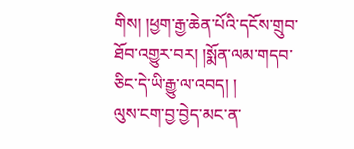གིས། །ཕྱག་རྒྱ་ཆེན་པོའི་དངོས་གྲུབ་ཐོབ་འགྱུར་བར། །སྨོན་ལམ་གདབ་ཅིང་དེ་ཡི་རྒྱུ་ལ་འབད། །
ལུས་ངག་བྱ་བྱེད་མང་ན་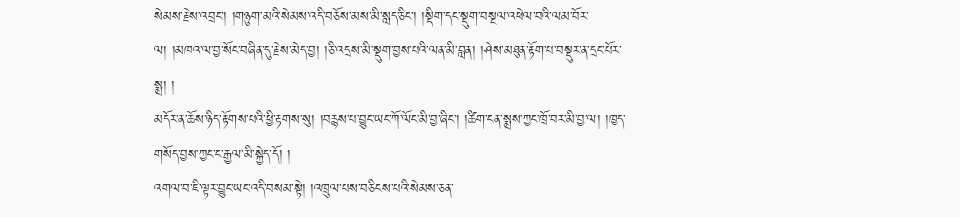སེམས་རྗེས་འབྲང་། །གཉུག་མའི་སེམས་འདི་བཅོས་མས་མི་སླད་ཅིང་། །སྡིག་དང་སྡུག་བསྔལ་འཕེལ་བའི་ལམ་བོར་ལ། །མཁའ་ལ་བྱ་སོང་བཞིན་དུ་རྗེས་མེད་བྱ། །ཅི་འདྲས་མི་སྡུག་བྱས་པའི་ལན་མི་བླན། །ཤེས་མཐུན་རྟོག་པ་བསྡུར་ན་དྲང་པོར་སྨྲ། །
མདོར་ན་ཆོས་ཉིད་རྟོགས་པའི་ཕྱི་རྟགས་སུ། །བརྙས་པ་བྱུང་ཡང་ཀོ་ལོང་མི་བྱ་ཞིང་། །ཚིག་ངན་སྨྲས་ཀྱང་ཁྲོ་བར་མི་བྱ་ལ། །ཁྱད་གསོད་བྱས་ཀྱང་ང་རྒྱལ་མི་སྐྱེད་དོ། །
འགལ་བ་ཇི་ལྟར་བྱུང་ཡང་འདི་བསམ་སྟེ། །འཁྲུལ་པས་བཅིངས་པའི་སེམས་ཅན་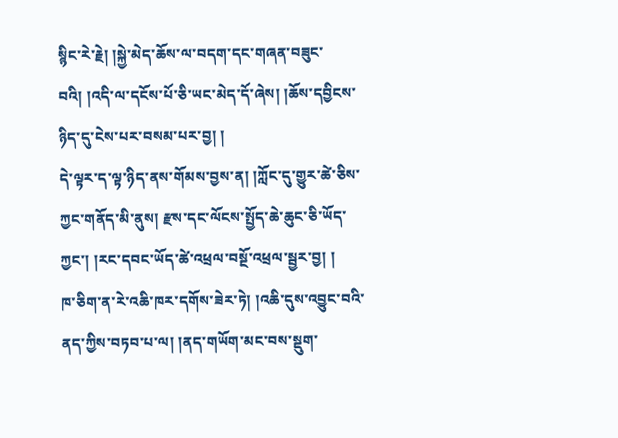སྙིང་རེ་རྗེ། །སྐྱེ་མེད་ཆོས་ལ་བདག་དང་གཞན་བཟུང་བའི། །འདི་ལ་དངོས་པོ་ཅི་ཡང་མེད་དོ་ཞེས། །ཆོས་དབྱིངས་ཉིད་དུ་ངེས་པར་བསམ་པར་བྱ། །
དེ་ལྟར་ད་ལྟ་ཉིད་ནས་གོམས་བྱས་ན། །ཀློང་དུ་གྱུར་ཚེ་ཅིས་ཀྱང་གནོད་མི་ནུས། རྫས་དང་ལོངས་སྤྱོད་ཆེ་ཆུང་ཅི་ཡོད་ཀྱང་། །རང་དབང་ཡོད་ཚེ་འཕྲལ་བསྔོ་འཕྲལ་སྦྱར་བྱ། །
ཁ་ཅིག་ན་རེ་འཆི་ཁར་དགོས་ཟེར་ཏེ། །འཆི་དུས་འབྱུང་བའི་ནད་ཀྱིས་བཏབ་པ་ལ། །ནད་གཡོག་མང་བས་སྡུག་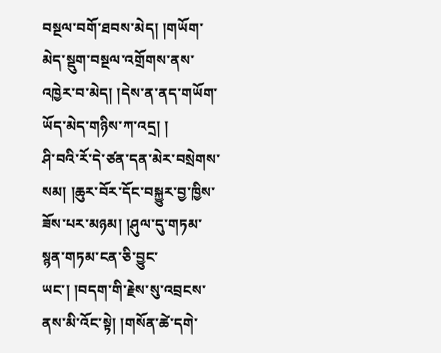བསྔལ་བགོ་ཐབས་མེད། །གཡོག་མེད་སྡུག་བསྔལ་འགྲོགས་ནས་འཁྱེར་བ་མེད། །དེས་ན་ནད་གཡོག་ཡོད་མེད་གཉིས་ཀ་འདྲ། །
ཤི་བའི་རོ་དེ་ཙན་དན་མེར་བསྲེགས་སམ། །ཆུར་བོར་དོང་བསྐྱུར་བྱ་ཁྱིས་ཟོས་པར་མཉམ། །ཤུལ་དུ་གཏམ་སྙན་གཏམ་ངན་ཅི་བྱུང་ཡང་། །བདག་གི་རྗེས་སུ་འབྲངས་ནས་མི་འོང་སྟེ། །གསོན་ཚེ་དགེ་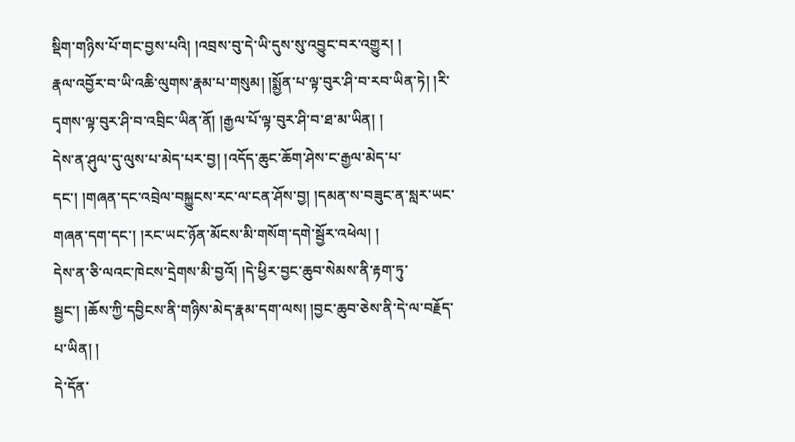སྡིག་གཉིས་པོ་གང་བྱས་པའི། །འབྲས་བུ་དེ་ཡི་དུས་སུ་འབྱུང་བར་འགྱུར། །
རྣལ་འབྱོར་བ་ཡི་འཆི་ལུགས་རྣམ་པ་གསུམ། །སྨྱོན་པ་ལྟ་བུར་ཤི་བ་རབ་ཡིན་ཏེ། །རི་དྭགས་ལྟ་བུར་ཤི་བ་འབྲིང་ཡིན་ནོ། །རྒྱལ་པོ་ལྟ་བུར་ཤི་བ་ཐ་མ་ཡིན། །
དེས་ན་ཤུལ་དུ་ལུས་པ་མེད་པར་བྱ། །འདོད་ཆུང་ཆོག་ཤེས་ང་རྒྱལ་མེད་པ་དང་། །གཞན་དང་འབྲེལ་བསྐྱུངས་རང་ལ་ངན་ཤོས་བྱ། །དམན་ས་བཟུང་ན་སླར་ཡང་གཞན་དག་དང་། །རང་ཡང་ཉོན་མོངས་མི་གསོག་དགེ་སྦྱོར་འཕེལ། །
དེས་ན་ཅི་ལའང་ཁེངས་དྲེགས་མི་བྱའོ། །དེ་ཕྱིར་བྱང་ཆུབ་སེམས་ནི་རྟག་ཏུ་སྦྱང་། །ཆོས་ཀྱི་དབྱིངས་ནི་གཉིས་མེད་རྣམ་དག་ལས། །བྱང་ཆུབ་ཅེས་ནི་དེ་ལ་བརྗོད་པ་ཡིན། །
དེ་དོན་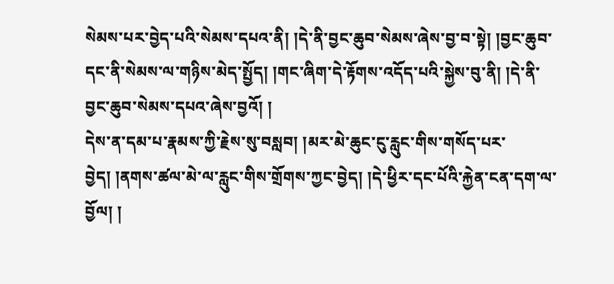སེམས་པར་བྱེད་པའི་སེམས་དཔའ་ནི། །དེ་ནི་བྱང་ཆུབ་སེམས་ཞེས་བྱ་བ་སྟེ། །བྱང་ཆུབ་དང་ནི་སེམས་ལ་གཉིས་མེད་སྤྱོད། །གང་ཞིག་དེ་རྟོགས་འདོད་པའི་སྐྱེས་བུ་ནི། །དེ་ནི་བྱང་ཆུབ་སེམས་དཔའ་ཞེས་བྱའོ། །
དེས་ན་དམ་པ་རྣམས་ཀྱི་རྗེས་སུ་བསླབ། །མར་མེ་ཆུང་ངུ་རླུང་གིས་གསོད་པར་བྱེད། །ནགས་ཚལ་མེ་ལ་རླུང་གིས་གྲོགས་ཀྱང་བྱེད། །དེ་ཕྱིར་དང་པོའི་རྐྱེན་ངན་དག་ལ་བྱོལ། །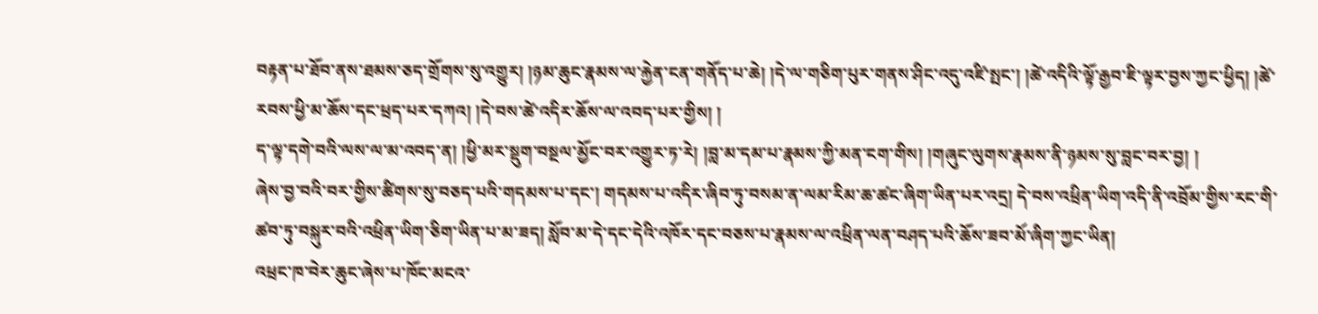བརྟན་པ་ཐོབ་ནས་ཐམས་ཅད་གྲོགས་སུ་འགྱུར། །ཉམ་ཆུང་རྣམས་ལ་རྐྱེན་ངན་གནོད་པ་ཆེ། །དེ་ལ་གཅིག་པུར་གནས་ཤིང་འདུ་འཛི་སྤང་། །ཚེ་འདིའི་ལྟོ་རྒྱབ་ཇི་ལྟར་བྱས་ཀྱང་ཕྱིད། །ཚེ་རབས་ཕྱི་མ་ཆོས་དང་ཕྲད་པར་དཀའ། །དེ་བས་ཚེ་འདིར་ཆོས་ལ་འབད་པར་གྱིས། །
ད་ལྟ་དགེ་བའི་ལས་ལ་མ་འབད་ན། །ཕྱི་མར་སྡུག་བསྔལ་མྱོང་བར་འགྱུར་ཏ་རེ། །བླ་མ་དམ་པ་རྣམས་ཀྱི་མན་ངག་གིས། །གཞུང་ལུགས་རྣམས་ནི་ཉམས་སུ་བླང་བར་བྱ། །
ཞེས་བྱ་བའི་བར་གྱིས་ཚིགས་སུ་བཅད་པའི་གདམས་པ་དང་། གདམས་པ་འདིར་ཞིབ་ཏུ་བསམ་ན་ལམ་རིམ་ཆ་ཚང་ཞིག་ཡིན་པར་འདྲ། དེ་བས་འཕྲིན་ཡིག་འདི་ནི་འབྲོམ་གྱིས་རང་གི་ཚབ་ཏུ་བསྐུར་བའི་འཕྲིན་ཡིག་ཅིག་ཡིན་པ་མ་ཟད། སློབ་མ་དེ་དང་དེའི་འཁོར་དང་བཅས་པ་རྣམས་ལ་འཕྲིན་ལན་བཤད་པའི་ཆོས་ཟབ་མོ་ཞིག་ཀྱང་ཡིན།
འཕྲང་ཁ་བེར་ཆུང་ཞེས་པ་ཁོང་མངའ་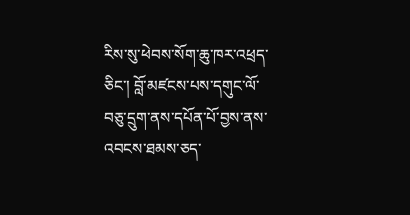རིས་སུ་ཕེབས་སོག་ཆུ་ཁར་འཕྲད་ཅིང་། བློ་མཛངས་པས་དགུང་ལོ་བཅུ་དྲུག་ནས་དཔོན་པོ་བྱས་ནས་འབངས་ཐམས་ཅད་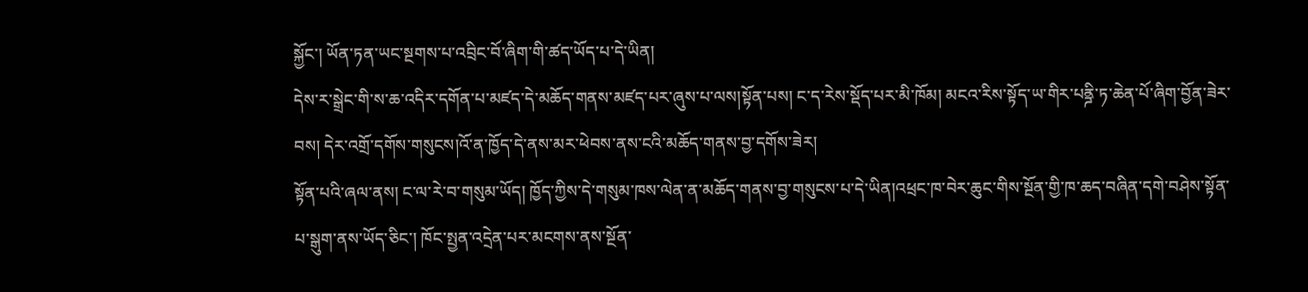སྐྱོང་། ཡོན་ཏན་ཡང་སྔགས་པ་འབྲིང་བོ་ཞིག་གི་ཚད་ཡོད་པ་དེ་ཡིན།
དེས་ར་སྒྲེང་གི་ས་ཆ་འདིར་དགོན་པ་མཛད་དེ་མཆོད་གནས་མཛད་པར་ཞུས་པ་ལས།སྟོན་པས། ང་ད་རེས་སྡོད་པར་མི་ཁོམ། མངའ་རིས་སྟོད་ཡ་གིར་པནྜི་ཏ་ཆེན་པོ་ཞིག་བྱོན་ཟེར་བས། དེར་འགྲོ་དགོས་གསུངས།འོ་ན་ཁྱོད་དེ་ནས་མར་ཕེབས་ནས་ངའི་མཆོད་གནས་བྱ་དགོས་ཟེར།
སྟོན་པའི་ཞལ་ནས། ང་ལ་རེ་བ་གསུམ་ཡོད། ཁྱོད་ཀྱིས་དེ་གསུམ་ཁས་ལེན་ན་མཆོད་གནས་བྱ་གསུངས་པ་དེ་ཡིན།འཕྲང་ཁ་བེར་ཆུང་གིས་སྔོན་གྱི་ཁ་ཆད་བཞིན་དགེ་བཤེས་སྟོན་པ་སྒུག་ནས་ཡོད་ཅིང་། ཁོང་སྤྱན་འདྲེན་པར་མངགས་ནས་སྔོན་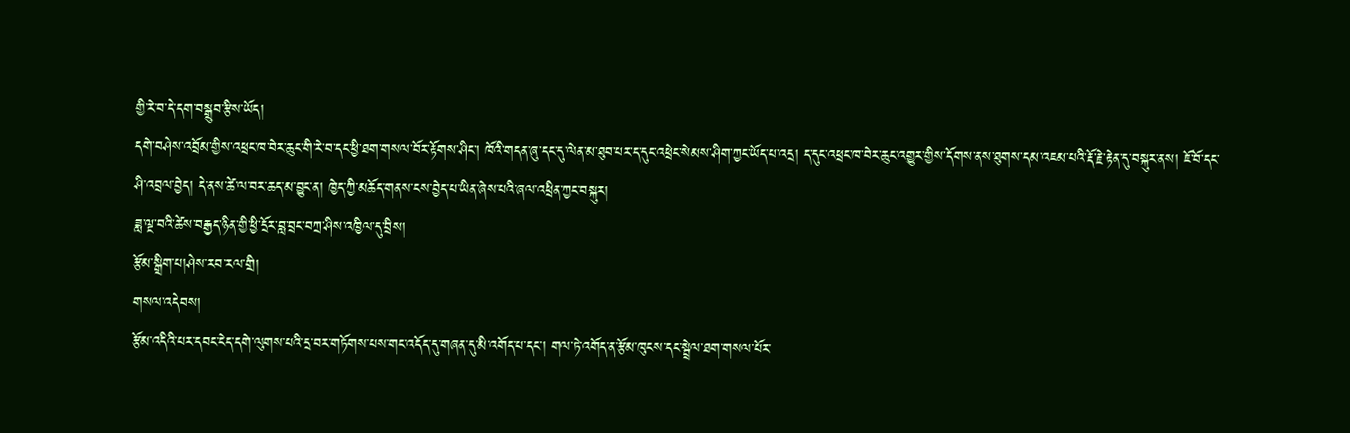གྱི་རེ་བ་དེ་དག་བསྒྲུབ་རྩིས་ཡོད།
དགེ་བཤེས་འབྲོམ་གྱིས་འཕྲང་ཁ་བེར་ཆུང་གི་རེ་བ་དང་ཕྱི་ཐག་གསལ་བོར་རྟོགས་ཤིང་། ཁོའི་གདན་ཞུ་དང་དུ་ལེན་མ་ཐུབ་པར་ད་དུང་འཕྲེང་སེམས་ཤིག་ཀྱང་ཡོད་པ་འདྲ། ད་དུང་འཕྲང་ཁ་བེར་ཆུང་འགྱུར་གྱིས་དོགས་ནས་ཐུགས་དམ་འཇམ་པའི་རྡོ་རྗེ་རྟེན་དུ་བསྐུར་ནས། ཇོ་བོ་དང་ཤི་འབྲལ་བྱེད། དེ་ནས་ཚེ་ལ་བར་ཆད་མ་བྱུང་ན། ཁྱེད་ཀྱི་མཆོད་གནས་ངས་བྱེད་པ་ཡིན་ཞེས་པའི་ཞལ་འཕྲིན་ཀྱང་བསྐུར།
ཟླ་ལྔ་བའི་ཚེས་བརྒྱད་ཉིན་གྱི་ཕྱི་དྲོར་བླ་བྲང་བཀྲ་ཤིས་འཁྱིལ་དུ་བྲིས།
རྩོམ་སྒྲིག་པ།ཤེས་རབ་རལ་གྲི།
གསལ་འདེབས།
རྩོམ་འདིའི་པར་དབང་ངེད་དགེ་ལུགས་པའི་དྲ་བར་གཏོགས་པས་གང་འདོད་དུ་གཞན་དུ་མི་འགོད་པ་དང་། གལ་ཏེ་འགོད་ན་རྩོམ་ཁུངས་དང་སྦྲེལ་ཐག་གསལ་པོར་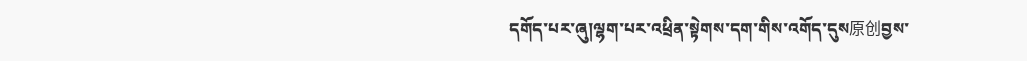དགོད་པར་ཞུ།ལྷག་པར་འཕྲིན་སྟེགས་དག་གིས་འགོད་དུས原创བྱས་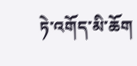ཏེ་འགོད་མི་ཆོག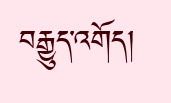བརྒྱུད་འགོད།